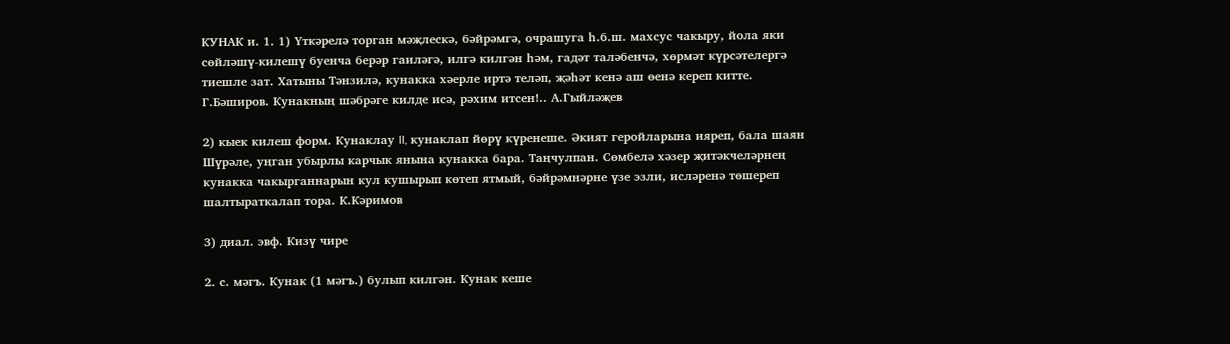КУНАК и. 1. 1) Үткәрелә торган мәҗлескә, бәйрәмгә, очрашуга һ.б.ш. махсус чакыру, йола яки сөйләшү-килешү буенча берәр гаиләгә, илгә килгән һәм, гадәт таләбенчә, хөрмәт күрсәтелергә тиешле зат. Хатыны Тәнзилә, кунакка хәерле иртә теләп, җәһәт кенә аш өенә кереп китте. Г.Бәширов. Кунакның шәбрәге килде исә, рәхим итсен!.. А.Гыйләҗев

2) кыек килеш форм. Кунаклау II, кунаклап йөрү күренеше. Әкият геройларына ияреп, бала шаян Шүрәле, уңган убырлы карчык янына кунакка бара. Таңчулпан. Сөмбелә хәзер җитәкчеләрнең кунакка чакырганнарын кул кушырып көтеп ятмый, бәйрәмнәрне үзе эзли, исләренә төшереп шалтыраткалап тора. К.Кәримов

3) диал. эвф. Кизү чире

2. с. мәгъ. Кунак (1 мәгъ.) булып килгән. Кунак кеше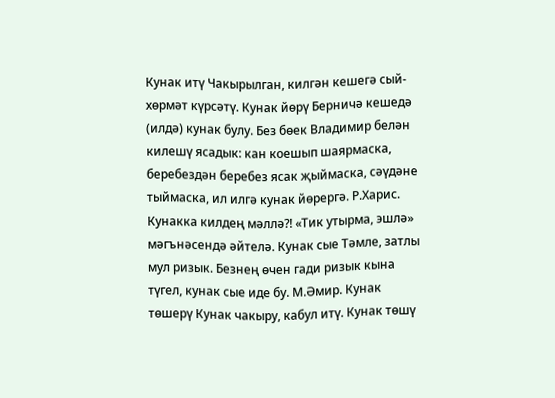Кунак итү Чакырылган, килгән кешегә сый-хөрмәт күрсәтү. Кунак йөрү Берничә кешедә (илдә) кунак булу. Без бөек Владимир белән килешү ясадык: кан коешып шаярмаска, беребездән беребез ясак җыймаска, сәүдәне тыймаска, ил илгә кунак йөрергә. Р.Харис. Кунакка килдең мәллә?! «Тик утырма, эшлә» мәгънәсендә әйтелә. Кунак сые Тәмле, затлы мул ризык. Безнең өчен гади ризык кына түгел, кунак сые иде бу. М.Әмир. Кунак төшерү Кунак чакыру, кабул итү. Кунак төшү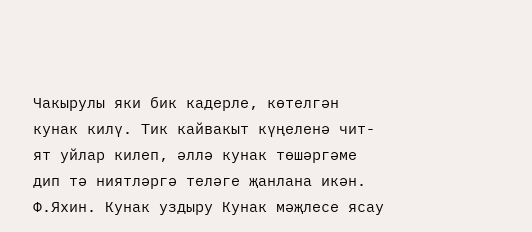Чакырулы яки бик кадерле, көтелгән кунак килү. Тик кайвакыт күңеленә чит-ят уйлар килеп, әллә кунак төшәргәме дип тә ниятләргә теләге җанлана икән. Ф.Яхин. Кунак уздыру Кунак мәҗлесе ясау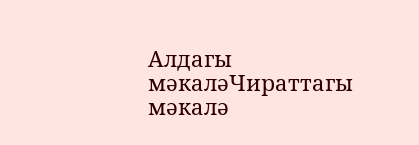Алдагы мәкаләЧираттагы мәкалә